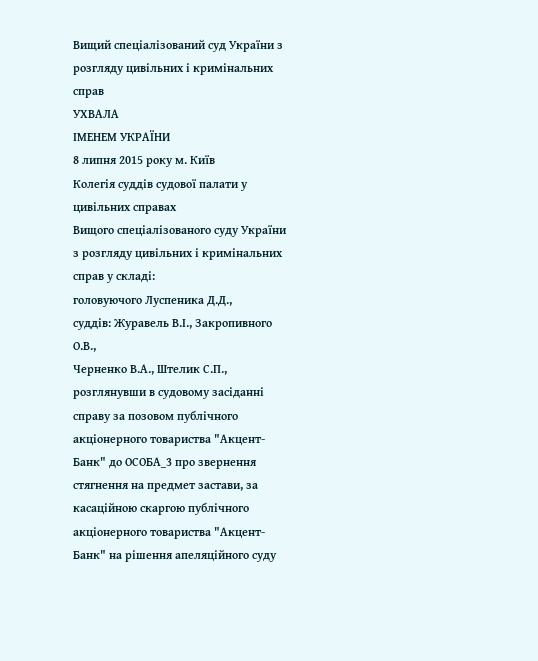Вищий спеціалізований суд України з розгляду цивільних і кримінальних справ
УХВАЛА
ІМЕНЕМ УКРАЇНИ
8 липня 2015 року м. Київ
Колегія суддів судової палати у цивільних справах
Вищого спеціалізованого суду України з розгляду цивільних і кримінальних справ у складі:
головуючого Луспеника Д.Д.,
суддів: Журавель В.І., Закропивного О.В.,
Черненко В.А., Штелик С.П.,
розглянувши в судовому засіданні справу за позовом публічного акціонерного товариства "Акцент-Банк" до ОСОБА_3 про звернення стягнення на предмет застави, за касаційною скаргою публічного акціонерного товариства "Акцент-Банк" на рішення апеляційного суду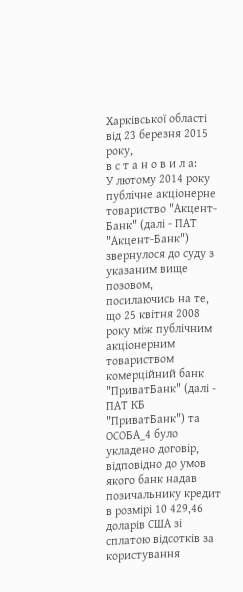Харківської області від 23 березня 2015 року,
в с т а н о в и л а:
У лютому 2014 року публічне акціонерне товариство "Акцент-Банк" (далі - ПАТ "Акцент-Банк") звернулося до суду з указаним вище позовом, посилаючись на те, що 25 квітня 2008 року між публічним акціонерним товариством комерційний банк "ПриватБанк" (далі - ПАТ КБ "ПриватБанк") та ОСОБА_4 було укладено договір, відповідно до умов якого банк надав позичальнику кредит в розмірі 10 429,46 доларів США зі сплатою відсотків за користування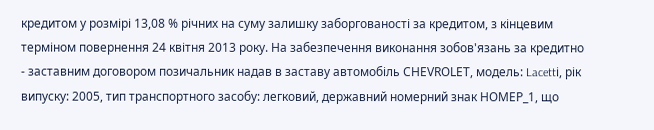кредитом у розмірі 13,08 % річних на суму залишку заборгованості за кредитом, з кінцевим терміном повернення 24 квітня 2013 року. На забезпечення виконання зобов'язань за кредитно - заставним договором позичальник надав в заставу автомобіль СНЕVRОLЕТ, модель: Lacettі, рік випуску: 2005, тип транспортного засобу: легковий, державний номерний знак НОМЕР_1, що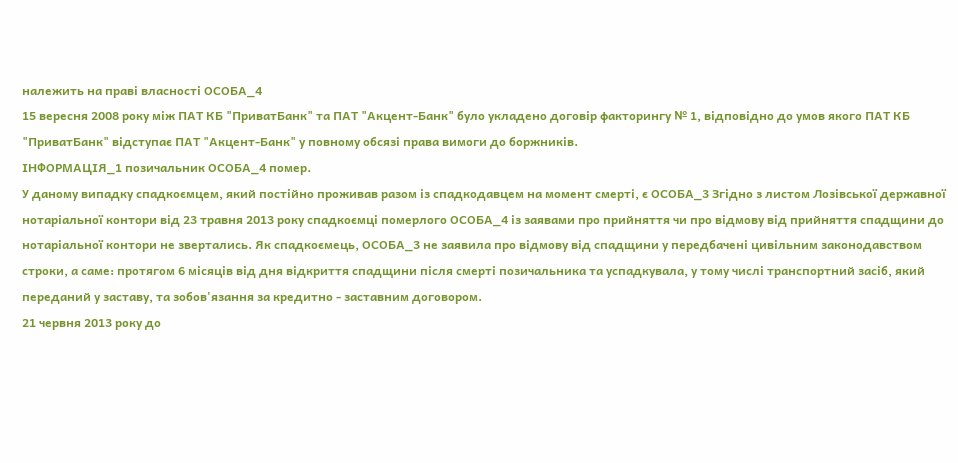належить на праві власності ОСОБА_4
15 вересня 2008 року між ПАТ КБ "ПриватБанк" та ПАТ "Акцент-Банк" було укладено договір факторингу № 1, відповідно до умов якого ПАТ КБ "ПриватБанк" відступає ПАТ "Акцент-Банк" у повному обсязі права вимоги до боржників.
ІНФОРМАЦІЯ_1 позичальник ОСОБА_4 помер.
У даному випадку спадкоємцем, який постійно проживав разом із спадкодавцем на момент смерті, є ОСОБА_3 Згідно з листом Лозівської державної нотаріальної контори від 23 травня 2013 року спадкоємці померлого ОСОБА_4 із заявами про прийняття чи про відмову від прийняття спадщини до нотаріальної контори не звертались. Як спадкоємець, ОСОБА_3 не заявила про відмову від спадщини у передбачені цивільним законодавством строки, а саме: протягом 6 місяців від дня відкриття спадщини після смерті позичальника та успадкувала, у тому числі транспортний засіб, який переданий у заставу, та зобов'язання за кредитно - заставним договором.
21 червня 2013 року до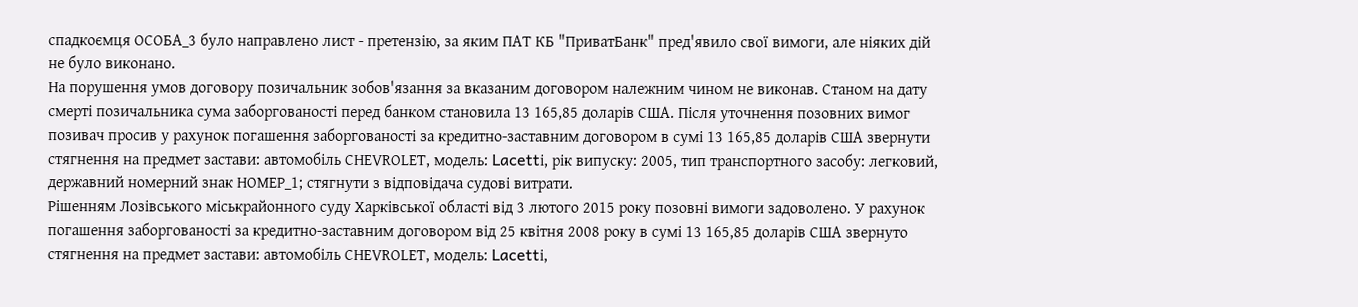спадкоємця ОСОБА_3 було направлено лист - претензію, за яким ПАТ КБ "ПриватБанк" пред'явило свої вимоги, але ніяких дій не було виконано.
На порушення умов договору позичальник зобов'язання за вказаним договором належним чином не виконав. Станом на дату смерті позичальника сума заборгованості перед банком становила 13 165,85 доларів США. Після уточнення позовних вимог позивач просив у рахунок погашення заборгованості за кредитно-заставним договором в сумі 13 165,85 доларів США звернути стягнення на предмет застави: автомобіль СНЕVRОLЕТ, модель: Lacettі, рік випуску: 2005, тип транспортного засобу: легковий, державний номерний знак НОМЕР_1; стягнути з відповідача судові витрати.
Рішенням Лозівського міськрайонного суду Харківської області від 3 лютого 2015 року позовні вимоги задоволено. У рахунок погашення заборгованості за кредитно-заставним договором від 25 квітня 2008 року в сумі 13 165,85 доларів США звернуто стягнення на предмет застави: автомобіль СНЕVRОLЕТ, модель: Lacettі,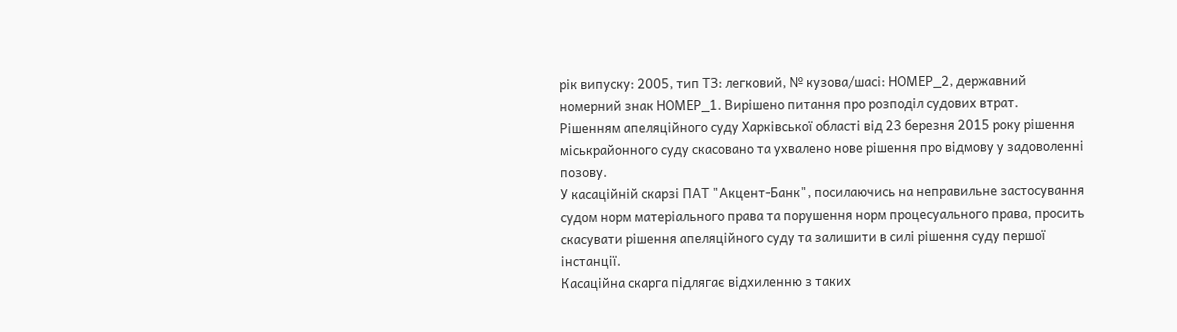рік випуску: 2005, тип ТЗ: легковий, № кузова/шасі: НОМЕР_2, державний номерний знак НОМЕР_1. Вирішено питання про розподіл судових втрат.
Рішенням апеляційного суду Харківської області від 23 березня 2015 року рішення міськрайонного суду скасовано та ухвалено нове рішення про відмову у задоволенні позову.
У касаційній скарзі ПАТ "Акцент-Банк", посилаючись на неправильне застосування судом норм матеріального права та порушення норм процесуального права, просить скасувати рішення апеляційного суду та залишити в силі рішення суду першої інстанції.
Касаційна скарга підлягає відхиленню з таких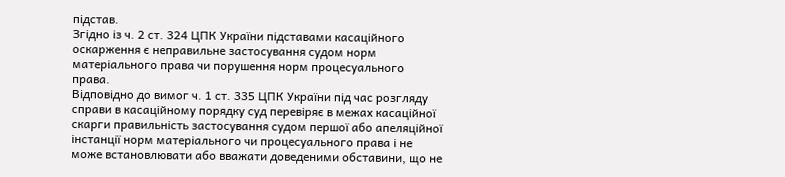підстав.
Згідно із ч. 2 ст. 324 ЦПК України підставами касаційного оскарження є неправильне застосування судом норм матеріального права чи порушення норм процесуального права.
Відповідно до вимог ч. 1 ст. 335 ЦПК України під час розгляду справи в касаційному порядку суд перевіряє в межах касаційної скарги правильність застосування судом першої або апеляційної інстанції норм матеріального чи процесуального права і не може встановлювати або вважати доведеними обставини, що не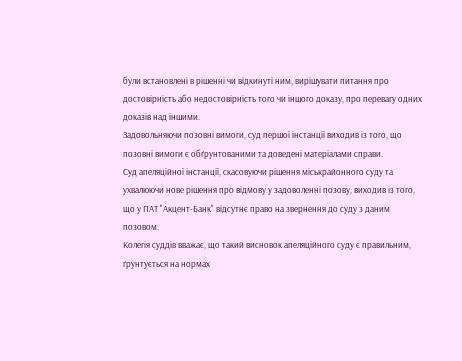були встановлені в рішенні чи відкинуті ним, вирішувати питання про достовірність або недостовірність того чи іншого доказу, про перевагу одних доказів над іншими.
Задовольняючи позовні вимоги, суд першої інстанції виходив із того, що позовні вимоги є обґрунтованими та доведені матеріалами справи.
Суд апеляційної інстанції, скасовуючи рішення міськрайонного суду та ухвалюючи нове рішення про відмову у задоволенні позову, виходив із того, що у ПАТ "Акцент-Банк" відсутнє право на звернення до суду з даним позовом.
Колегія суддів вважає, що такий висновок апеляційного суду є правильним, ґрунтується на нормах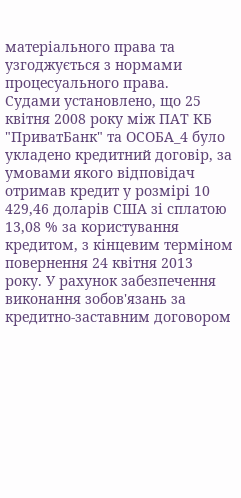матеріального права та узгоджується з нормами процесуального права.
Судами установлено, що 25 квітня 2008 року між ПАТ КБ "ПриватБанк" та ОСОБА_4 було укладено кредитний договір, за умовами якого відповідач отримав кредит у розмірі 10 429,46 доларів США зі сплатою 13,08 % за користування кредитом, з кінцевим терміном повернення 24 квітня 2013 року. У рахунок забезпечення виконання зобов'язань за кредитно-заставним договором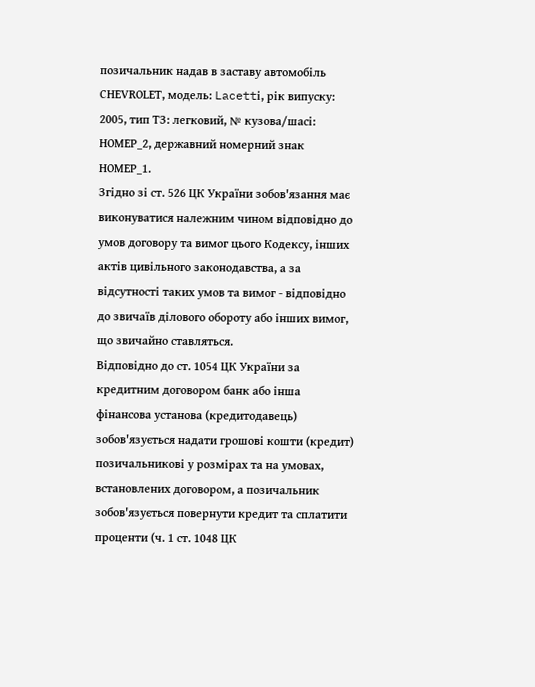позичальник надав в заставу автомобіль СНЕVRОLЕТ, модель: Lacettі, рік випуску: 2005, тип ТЗ: легковий, № кузова/шасі: НОМЕР_2, державний номерний знак НОМЕР_1.
Згідно зі ст. 526 ЦК України зобов'язання має виконуватися належним чином відповідно до умов договору та вимог цього Кодексу, інших актів цивільного законодавства, а за відсутності таких умов та вимог - відповідно до звичаїв ділового обороту або інших вимог, що звичайно ставляться.
Відповідно до ст. 1054 ЦК України за кредитним договором банк або інша фінансова установа (кредитодавець) зобов'язується надати грошові кошти (кредит) позичальникові у розмірах та на умовах, встановлених договором, а позичальник зобов'язується повернути кредит та сплатити проценти (ч. 1 ст. 1048 ЦК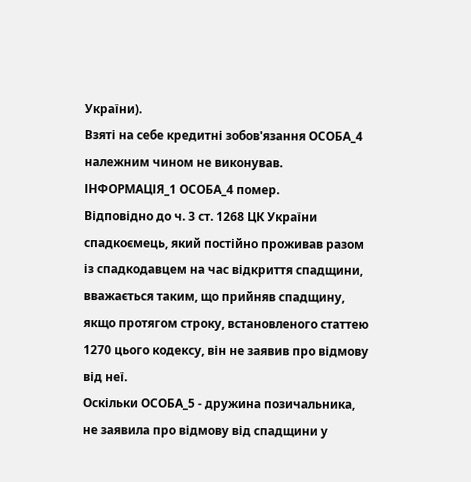України).
Взяті на себе кредитні зобов'язання ОСОБА_4 належним чином не виконував.
ІНФОРМАЦІЯ_1 ОСОБА_4 помер.
Відповідно до ч. 3 ст. 1268 ЦК України спадкоємець, який постійно проживав разом із спадкодавцем на час відкриття спадщини, вважається таким, що прийняв спадщину, якщо протягом строку, встановленого статтею 1270 цього кодексу, він не заявив про відмову від неї.
Оскільки ОСОБА_5 - дружина позичальника, не заявила про відмову від спадщини у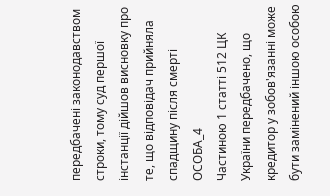передбачені законодавством строки, тому суд першої інстанції дійшов висновку про те, що відповідач прийняла спадщину після смерті ОСОБА_4
Частиною 1 статті 512 ЦК України передбачено, що кредитор у зобов'язанні може бути замінений іншою особою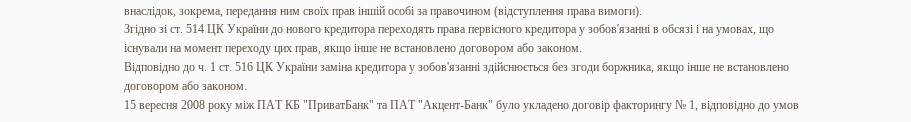внаслідок, зокрема, передання ним своїх прав іншій особі за правочином (відступлення права вимоги).
Згідно зі ст. 514 ЦК України до нового кредитора переходять права первісного кредитора у зобов'язанні в обсязі і на умовах, що існували на момент переходу цих прав, якщо інше не встановлено договором або законом.
Відповідно до ч. 1 ст. 516 ЦК України заміна кредитора у зобов'язанні здійснюється без згоди боржника, якщо інше не встановлено договором або законом.
15 вересня 2008 року між ПАТ КБ "ПриватБанк" та ПАТ "Акцент-Банк" було укладено договір факторингу № 1, відповідно до умов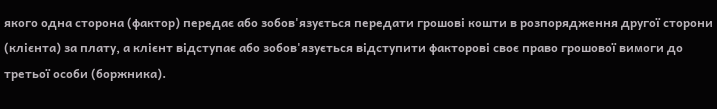якого одна сторона (фактор) передає або зобов'язується передати грошові кошти в розпорядження другої сторони (клієнта) за плату, а клієнт відступає або зобов'язується відступити факторові своє право грошової вимоги до третьої особи (боржника).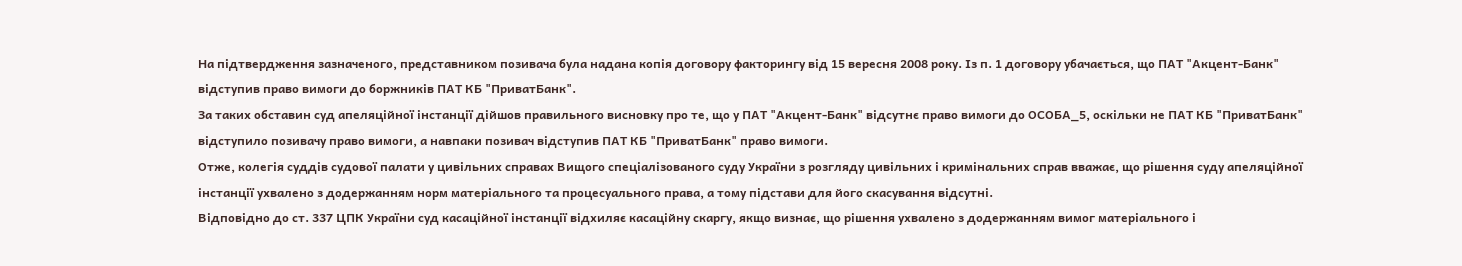На підтвердження зазначеного, представником позивача була надана копія договору факторингу від 15 вересня 2008 року. Із п. 1 договору убачається, що ПАТ "Акцент-Банк" відступив право вимоги до боржників ПАТ КБ "ПриватБанк".
За таких обставин суд апеляційної інстанції дійшов правильного висновку про те, що у ПАТ "Акцент-Банк" відсутнє право вимоги до ОСОБА_5, оскільки не ПАТ КБ "ПриватБанк" відступило позивачу право вимоги, а навпаки позивач відступив ПАТ КБ "ПриватБанк" право вимоги.
Отже, колегія суддів судової палати у цивільних справах Вищого спеціалізованого суду України з розгляду цивільних і кримінальних справ вважає, що рішення суду апеляційної інстанції ухвалено з додержанням норм матеріального та процесуального права, а тому підстави для його скасування відсутні.
Відповідно до ст. 337 ЦПК України суд касаційної інстанції відхиляє касаційну скаргу, якщо визнає, що рішення ухвалено з додержанням вимог матеріального і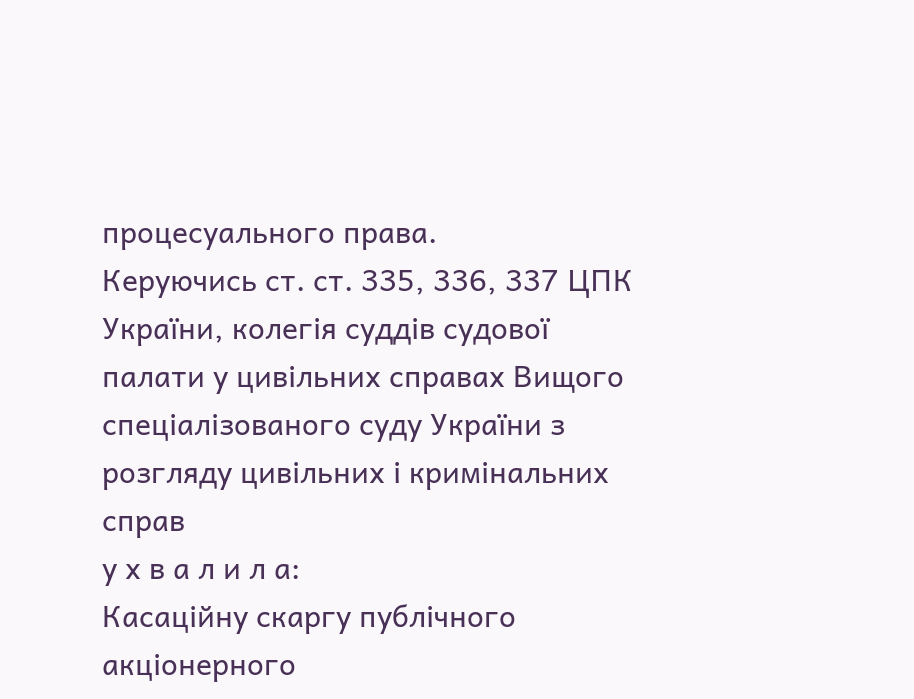процесуального права.
Керуючись ст. ст. 335, 336, 337 ЦПК України, колегія суддів судової палати у цивільних справах Вищого спеціалізованого суду України з розгляду цивільних і кримінальних справ
у х в а л и л а:
Касаційну скаргу публічного акціонерного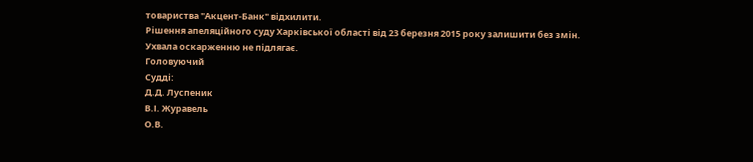товариства "Акцент-Банк" відхилити.
Рішення апеляційного суду Харківської області від 23 березня 2015 року залишити без змін.
Ухвала оскарженню не підлягає.
Головуючий
Судді:
Д.Д. Луспеник
В.І. Журавель
О.В.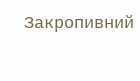Закропивний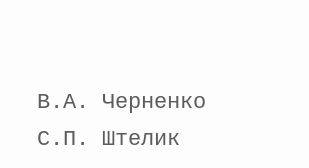В.А. Черненко
С.П. Штелик